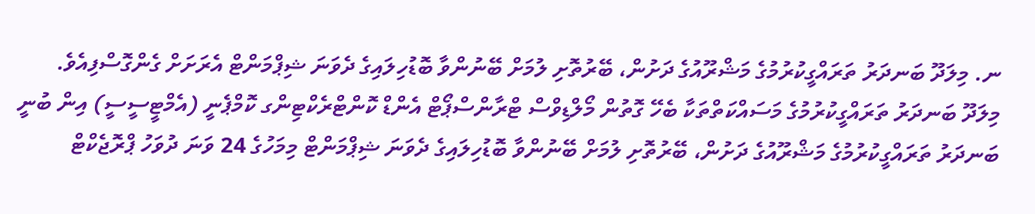ނ. މިލަދޫ ބަނދަރު ތަރައްގީކުރުމުގެ މަޝްރޫއުގެ ދަށުން، ބޭރުތޮށި ލުމަށް ބޭނުންވާ ބޮޑުހިލައިގެ ދެވަނަ ޝިޕްމަންޓް އެރަށަށް ގެންގޮސްފިއެވެ.
މިލަދޫ ބަނދަރު ތަރައްގީކުރުމުގެ މަސައްކަތްތަކާ ބެހޭ ގޮތުން މޯލްޑިވްސް ޓްރާންސްޕޯޓް އެންޑް ކޮންޓްރެކްޓިންގ ކޮމްޕެނީ (އެމްޓީސީސީ) އިން ބުނީ ބަނދަރު ތަރައްގީކުރުމުގެ މަޝްރޫއުގެ ދަށުން، ބޭރުތޮށި ލުމަށް ބޭނުންވާ ބޮޑުހިލައިގެ ދެވަނަ ޝިޕްމަންޓް މިމަހުގެ 24 ވަނަ ދުވަހު ޕްރޮޖެކްޓް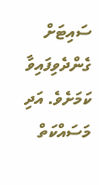ސައިޓަށް ގެންދެވިފައިވާ ކަމަށެވެ. އަދި މަސައްކަތް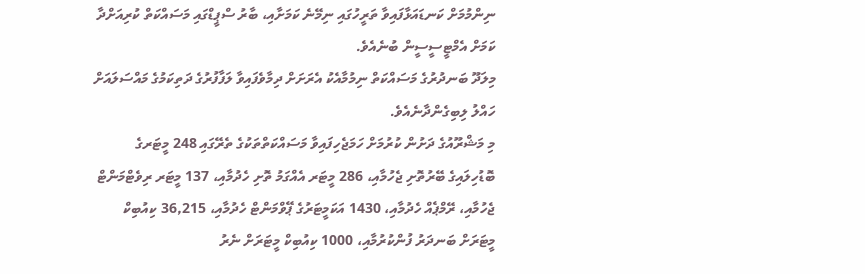ނިންމުމަށް ކަނޑައަޅާފައިވާ ތަރީހުގައި ނިމޭނެ ކަމަށާއި، ބާރު ސްޕީޑްގައި މަސައްކަތް ކުރިއަށްދާ ކަމަށް އެމްޓީސީސީން ބުނެއެވެ.
މިލަދޫ ބަނދުރުގެ މަސައްކަތް ނިމުމާއެކު އެރަށަށް ދިމާވެފައިވާ ލަފާފުރުގެ ދަތިކަމުގެ މައްސަލައަށް ހައްލު ލިބިގެންދާނެއެވެ.
މި މަޝްރޫއުގެ ދަށުން ކުރުމަށް ހަމަޖެހިފައިވާ މަސައްކަތްތަކުގެ ތެރޭގައި 248 މީޓަރގެ ބޮޑުހިލައިގެ ބޭރުތޮށި ޖެހުމާއި، 286 މީޓަރ އެއްގަމު ތޮށި ހެދުމާއި، 137 މީޓަރ ރިވެޓްމަންޓް ޖެހުމާއި، ރޭމްޕެއް ހެދުމާއި، 1430 އަކަމީޓަރުގެ ޕޭވްމަންޓް ހެދުމާއި، 36,215 ކިއުބިކް މީޓަރަށް ބަނދަރު ފުންކުރުމާއި، 1000 ކިއުބިކް މީޓަރަށް ނެރު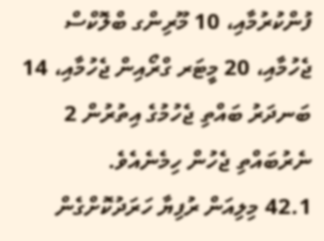ފުންކުރުމާއި، 10 މޫރިންގ ބްލޮކްސް ޖެހުމާއި، 20 މީޓަރ ގްރޯއިން ޖެހުމާއި، 14 ބަނދަރު ބައްތި ޖެހުމުގެ އިތުރުން 2 ނެރުބައްތި ޖެހުން ހިމެނެއެވެ.
42.1 މިލިއަން ރުފިޔާ ހަރަދުކޮށްގެން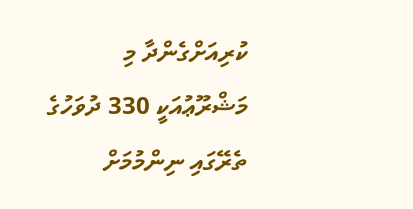ކުރިއަށްގެންދާ މި މަޝްރޫޢުއަކީ 330 ދުވަހުގެ ތެރޭގައި ނިންމުމަށް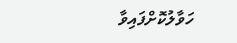ހަވާލުކޮށްފައިވާ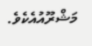މަޝްރޫއުއެކެވެ.